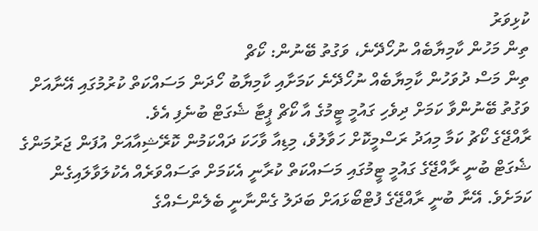ކުޅިވަރު
ތިން މަހުން ކާމިޔާބެއް ނުހޯދޭނެ، ވަގުތު ބޭނުން: ކޯޗް
ތިން މަސް ދުވަހުން ކާމިޔާބެއް ނުހޯދޭނެ ކަމަށާއި ކާމިޔާބު ހޯދަން މަސައްކަތް ކުރުމުގައި އޭނާއަށް ވަގުތު ބޭނުންވާ ކަމަށް ދިވެހި ގައުމީ ޓީމުގެ އާ ކޯޗް ޕީޓާ ޝެގަޓް ބުނެފި އެވެ.
ރާއްޖޭގެ ކޯޗު ކަމާ މިއަދު ރަސްމީކޮށް ހަވާލުވެ، މިޑިއާ ވާހަކަ ދައްކަމުން ކޮރޭޝިއާއަށް އުފަން ޖަރުމަންގެ ޝެގަޓް ބުނީ ރާއްޖޭގެ ގައުމީ ޓީމުގައި މަސައްކަތް ކުރާނީ އެކަމަށް ތަސައްވަރެއް އެކުލަވާލައިގެން ކަމަށެވެ. އޭނާ ބުނީ ރާއްޖޭގެ ފުޓްބޯޅައަށް ބަދަލު ގެންނާނީ ބެލެންސެއްގެ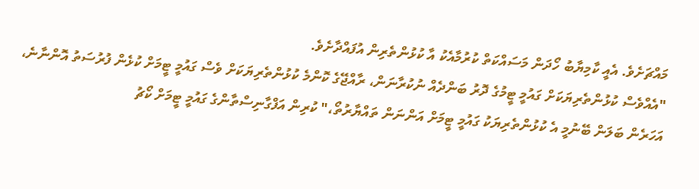މައްޗަށެވެ. އެއީ ކާމިޔާބު ހޯދަން މަސައްކަތް ކުރުމާއެކު އާ ކުޅުންތެރިން އުފައްދާށެވެ.
"އެއްވެސް ކުޅުންތެރިޔަކަށް ގައުމީ ޓީމުގެ ދޮރު ބަންދެއް ނުކުރާނަން، ރާއްޖޭގެ ކޮންމެ ކުޅުންތެރިޔަކަށް ވެސް ގައުމީ ޓީމަށް ކުޅެން ފުރުސަތު އޮންނާނެ، އަހަރެން ބަލަން ބޭނުމީ އެ ކުޅުންތެރިޔަކު ގައުމީ ޓީމަށް އަންނަން ތައްޔާރުތޯ،" ކުރިން އަފްގާނިސްތާންގެ ގައުމީ ޓީމަށް ކޯޗު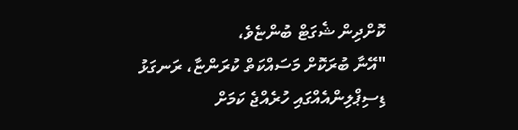ކޮށްދިން ޝެގަޓް ބުންޏެވެ،
"އޭނާ ބުރަކޮށް މަސައްކަތް ކުރަންޏާ، ރަނގަޅު ޑިސިޕްލިންއެއްގައި ހުރެއްޖެ ކަމަށް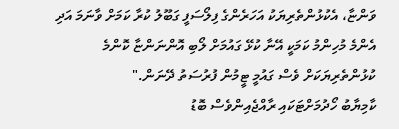ވަންޏާ، އެކުޅުންތެރިޔަކު އަހަރެންގެ ފިލޯސަފީ ގަބޫލު ކުރާ ކަމަށް ވާނަމަ އަދި އެންމެ މުހިންމު ކަމަކީ އޭނާ ކުޅޭ ގައުމަށް ލޯބި އޮންނަންޏާ ކޮންމެ ކުޅުންތެރިޔަކަށް ވެސް ގައުމީ ޓީމުން ފުރުސަތު ދޭނަން."
ކާމިޔާބު ހޯދުމަށްޓަކައި ރާއްޖެއިންވެސް ބޮޑު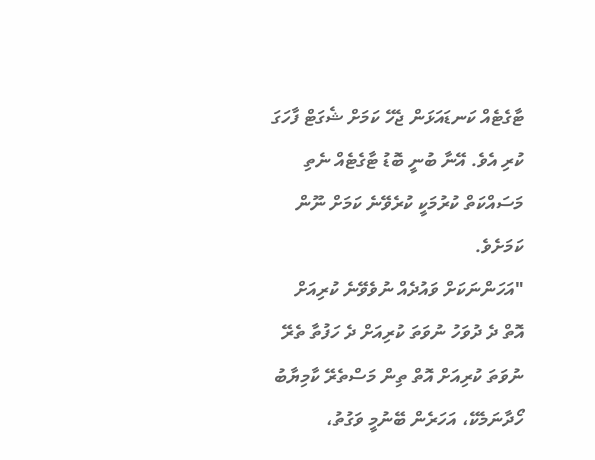ޓާގެޓެއް ކަނޑައަޅަން ޖެހޭ ކަމަށް ޝެގަޓް ފާހަގަ ކުރި އެވެ. އޭނާ ބުނީ ބޮޑު ޓާގެޓެއް ނެތި މަސައްކަތް ކުރުމަކީ ކުރެވޭނެ ކަމަށް ނޫން ކަމަށެވެ.
"އަހަންނަކަށް ވައުދެއް ނުވެވޭނެ ކުރިއަށް އޮތް ދެ ދުވަހު ނުވަތަ ކުރިއަށް ދެ ހަފުތާ ތެރޭ ނުވަތަ ކުރިއަށް އޮތް ތިން މަސްތެރޭ ކާމިޔާބު ހޯދާނަމެކޭ، އަހަރެން ބޭނުމީ ވަގުތު،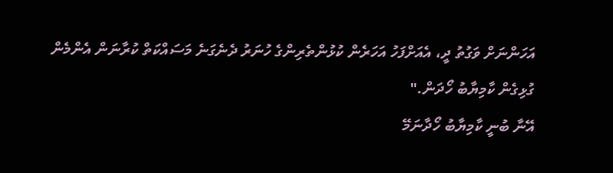އަހަންނަށް ވަގުތު ދީ، އެއަށްފަހު އަހަރެން ކުޅުންތެރިންގެ ހުނަރު ދެނެގަނެ މަސައްކަތް ކުރާނަން އެންމެން ގުޅިގެން ކާމިޔާބު ހޯދަން."
އޭނާ ބުނީ ކާމިޔާބު ހޯދާނަމޭ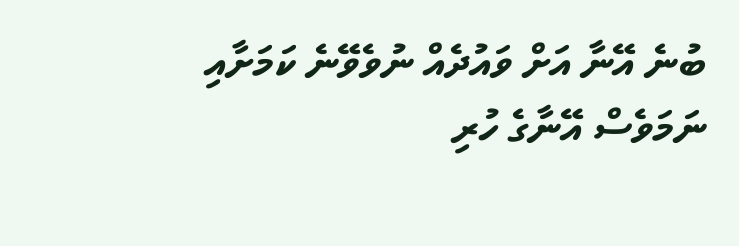ބުނެ އޭނާ އަށް ވައުދެއް ނުވެވޭނެ ކަމަށާއި ނަމަވެސް އޭނާގެ ހުރި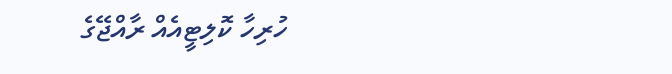ހުރިހާ ކޮލިޓީއެއް ރާއްޖޭގެ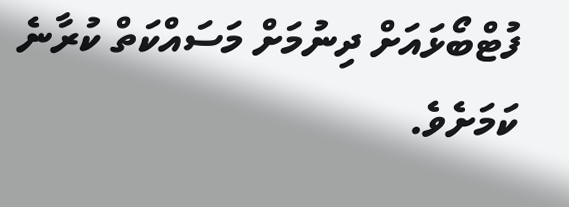ފުޓްބޯޅައަށް ދިނުމަށް މަސައްކަތް ކުރާނެ ކަމަށެވެ.